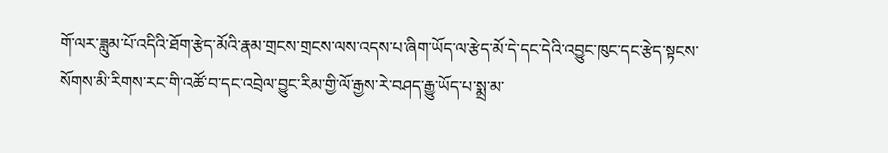གོ་ལར་ཟླུམ་པོ་འདིའི་ཐོག་རྩེད་མོའི་རྣམ་གྲངས་གྲངས་ལས་འདས་པ་ཞིག་ཡོད་ལ་རྩེད་མོ་དེ་དང་དེའི་འབྱུང་ཁུང་དང་རྩེད་སྟངས་སོགས་མི་རིགས་རང་གི་འཚོ་བ་དང་འབྲེལ་བྱུང་རིམ་གྱི་ལོ་རྒྱས་རེ་བཤད་རྒྱུ་ཡོད་པ་སྨྲ་མ་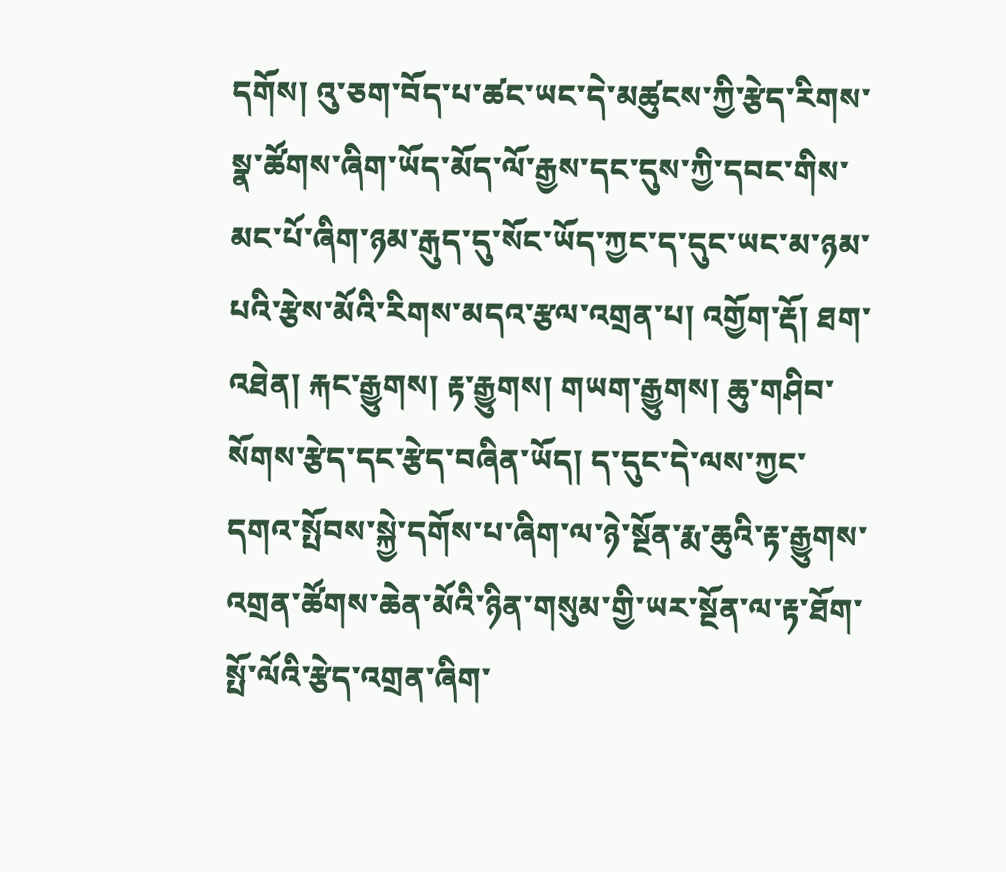དགོས། འུ་ཅག་བོད་པ་ཚང་ཡང་དེ་མཚུངས་ཀྱི་རྩེད་རིགས་སྣ་ཚོགས་ཞིག་ཡོད་མོད་ལོ་རྒྱས་དང་དུས་ཀྱི་དབང་གིས་མང་པོ་ཞིག་ཉམ་རྒུད་དུ་སོང་ཡོད་ཀྱང་ད་དུང་ཡང་མ་ཉམ་པའི་རྩེས་མོའི་རིགས་མདའ་རྩལ་འགྲན་པ། འགྱོག་རྡོ། ཐག་འཐེན། རྐང་རྒྱུགས། རྟ་རྒྱུགས། གཡག་རྒྱུགས། ཆུ་གཤིབ་སོགས་རྩེད་དང་རྩེད་བཞིན་ཡོད། ད་དུང་དེ་ལས་ཀྱང་དགའ་སྤོབས་སྐྱེ་དགོས་པ་ཞིག་ལ་ཉེ་སྔོན་རྨ་ཆུའི་རྟ་རྒྱུགས་འགྲན་ཚོགས་ཆེན་མོའི་ཉིན་གསུམ་གྱི་ཡར་སྔོན་ལ་རྟ་ཐོག་སྤོ་ལོའི་རྩེད་འགྲན་ཞིག་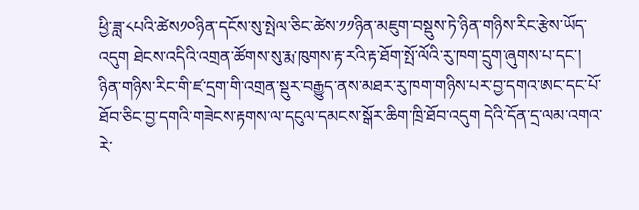ཕྱི་ཟླ་༨པའི་ཚེས༡༠ཉིན་དངོས་སུ་སྤེལ་ཅིང་ཚེས་༡༡ཉིན་མཇུག་བསྡུས་ཏེ་ཉིན་གཉིས་རིང་རྩེས་ཡོད་འདུག ཐེངས་འདིའི་འགྲན་ཚོགས་སུ་རྨ་ཁུགས་རྟ་རའི་རྟ་ཐོག་སྤོ་ལོའི་རུ་ཁག་དྲུག་ཞུགས་པ་དང་། ཉིན་གཉིས་རིང་གི་ཛ་དྲག་གི་འགྲན་སྡུར་བརྒྱུད་ནས་མཐར་རུ་ཁག་གཉིས་པར་བྱ་དགའ་ཨང་དང་པོ་ཐོབ་ཅིང་བྱ་དགའི་གཟེངས་རྟགས་ལ་དངུལ་དམངས་སྒོར་ཆིག་ཁྲི་ཐོབ་འདུག དེའི་དོན་དྲ་ལམ་འགའ་རེ་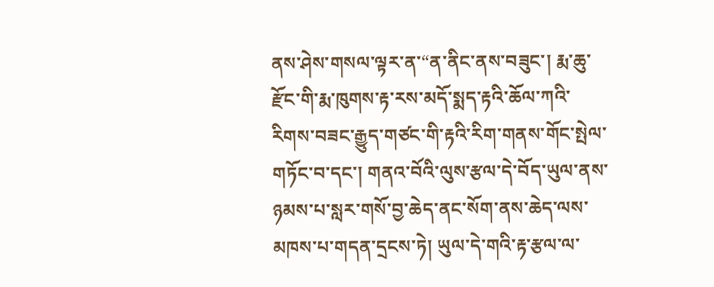ནས་ཤེས་གསལ་ལྟར་ན་“ན་ནིང་ནས་བཟུང་། རྨ་ཆུ་རྫོང་གི་རྨ་ཁུགས་རྟ་རས་མདོ་སྨད་རྟའི་ཆོལ་ཀའི་རིགས་བཟང་རྒྱུད་གཙང་གི་རྟའི་རིག་གནས་གོང་སྤེལ་གཏོང་བ་དང་། གནའ་བོའི་ལུས་རྩལ་དེ་བོད་ཡུལ་ནས་ཉམས་པ་སླར་གསོ་བྱ་ཆེད་ནང་སོག་ནས་ཆེད་ལས་མཁས་པ་གདན་དྲངས་ཏེ། ཡུལ་དེ་གའི་རྟ་རྩལ་ལ་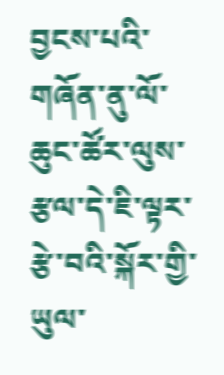བྱངས་པའི་གཞོན་ནུ་ལོ་ཆུང་ཚོར་ལུས་རྩལ་དེ་ཇི་ལྟར་རྩེ་བའི་སྐོར་གྱི་ཡུལ་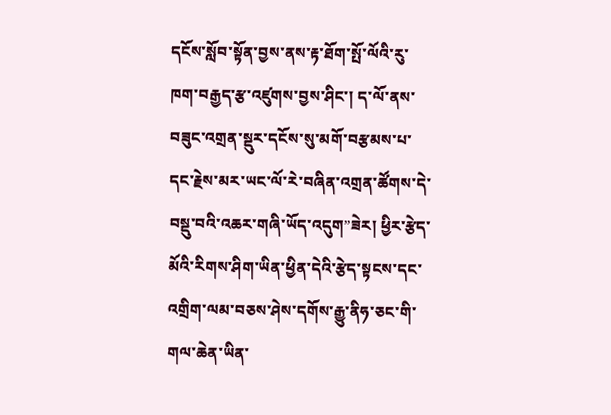དངོས་སློབ་སྟོན་བྱས་ནས་རྟ་ཐོག་སྤོ་ལོའི་རུ་ཁག་བརྒྱད་རྩ་འཛུགས་བྱས་ཤིང་། ད་ལོ་ནས་བཟུང་འགྲན་སྡུར་དངོས་སུ་མགོ་བརྩམས་པ་དང་རྗེས་མར་ཡང་ལོ་རེ་བཞིན་འགྲན་ཚོགས་དེ་བསྡུ་བའི་འཆར་གཞི་ཡོད་འདུག”ཟེར། ཕྱིར་རྩེད་མོའི་རིགས་ཤིག་ཡིན་ཕྱིན་དེའི་རྩེད་སྟངས་དང་འགྲིག་ལམ་བཅས་ཤེས་དགོས་རྒྱུ་ནིཧ་ཅང་གི་གལ་ཆེན་ཡིན་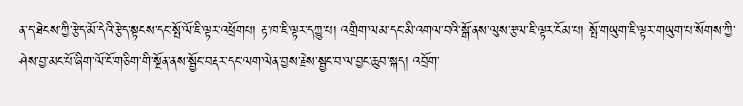ན་ད་ཐེངས་ཀྱི་རྩེད་མོ་དེའི་རྩེད་སྟངས་དང་སྤོ་ལོ་ཇི་ལྟར་འཕྲོགཔ། རྟ་ཁ་ཇི་ལྟར་དཀྱུ་པ། འགྲིག་ལམ་དང་མི་འགལ་བའི་སྒོ་ནས་ལུས་རྩལ་ཇི་ལྟར་ངོམ་པ། སྤོ་གཡུག་ཇི་ལྟར་གཡུག་པ་སོགས་ཀྱི་ཤེས་བྱ་མང་པོ་ཞིག་ལོ་ངོ་གཅིག་གི་སྔོན་ནས་སྦྱོང་བརྡར་དང་ལག་ལེན་བྱས་རྗེས་སྦྱང་བ་ལ་བྱང་ཆུབ་སྐད། འབྲོག་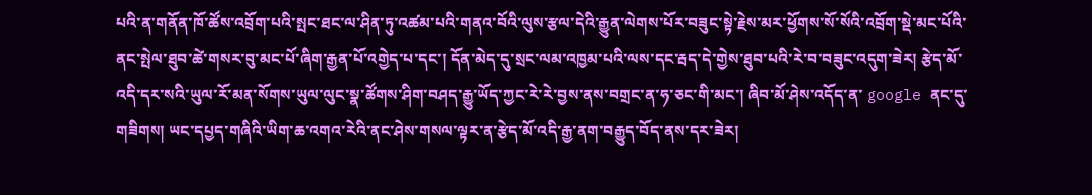པའི་ན་གནོན་ཁོ་ཚོས་འབྲོག་པའི་སྤང་ཐང་ལ་ཤིན་ཏུ་འཚམ་པའི་གནའ་བོའི་ལུས་རྩལ་དེའི་རྒྱུན་ལེགས་པོར་བཟུང་སྟེ་རྗེས་མར་ཕྱོགས་སོ་སོའི་འབྲོག་སྡེ་མང་པོའི་ནང་སྤེལ་ཐུབ་ཚེ་གསར་བུ་མང་པོ་ཞིག་རྒྱན་པོ་འགྱེད་པ་དང་། དོན་མེད་དུ་སྲང་ལམ་འཁྱམ་པའི་ལས་དང་རྦད་དེ་གྱེས་ཐུབ་པའི་རེ་བ་བཟུང་འདུག་ཟེར། རྩེད་མོ་འདི་དར་སའི་ཡུལ་རོ་མན་སོགས་ཡུལ་ལུང་སྣ་ཚོགས་ཤིག་བཤད་རྒྱུ་ཡོད་ཀྱང་རེ་རེ་བྱས་ནས་བགྲང་ན་ཧ་ཅང་གི་མང་། ཞིབ་མོ་ཤེས་འདོད་ན་ google ནང་དུ་གཟིགས། ཡང་དཔྱད་གཞིའི་ཡིག་ཆ་འགའ་རེའི་ནང་ཤེས་གསལ་ལྟར་ན་རྩེད་མོ་འདི་རྒྱ་ནག་བརྒྱུད་བོད་ནས་དར་ཟེར།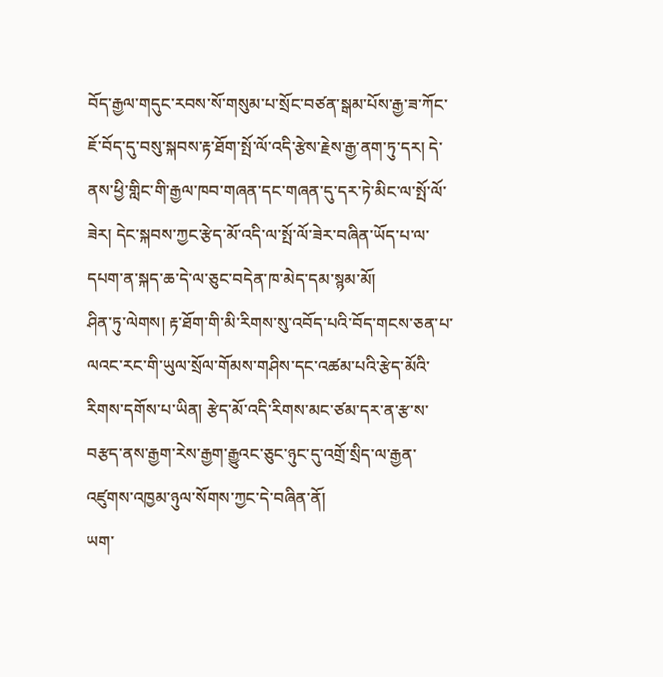བོད་རྒྱལ་གདུང་རབས་སོ་གསུམ་པ་སྲོང་བཙན་སྒམ་པོས་རྒྱ་ཟ་ཀོང་ཇོ་བོད་དུ་བསུ་སྐབས་རྟ་ཐོག་སྤོ་ལོ་འདི་རྩེས་རྗེས་རྒྱ་ནག་ཏུ་དར། དེ་ནས་ཕྱི་གླིང་གི་རྒྱལ་ཁབ་གཞན་དང་གཞན་དུ་དར་ཏེ་མིང་ལ་སྤོ་ལོ་ཟེར། དེང་སྐབས་ཀྱང་རྩེད་མོ་འདི་ལ་སྤོ་ལོ་ཟེར་བཞིན་ཡོད་པ་ལ་དཔག་ན་སྐད་ཆ་དེ་ལ་ཅུང་བདེན་ཁ་མེད་དམ་སྙམ་མོ།
ཤིན་ཏུ་ལེགས། རྟ་ཐོག་གི་མི་རིགས་སུ་འབོད་པའི་བོད་གངས་ཅན་པ་ལའང་རང་གི་ཡུལ་སྲོལ་གོམས་གཤིས་དང་འཚམ་པའི་རྩེད་མོའི་རིགས་དགོས་པ་ཡིན། རྩེད་མོ་འདི་རིགས་མང་ཙམ་དར་ན་རྩ་ས་བརྩད་ནས་རྒྱག་རེས་རྒྱག་རྒྱུའང་ཅུང་ཉུང་དུ་འགྲོ་སྲིད་ལ་རྒྱན་འཛུགས་འཁྱམ་ཉུལ་སོགས་ཀྱང་དེ་བཞིན་ནོ།
ཡག་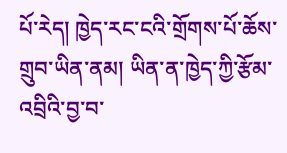པོ་རེད། ཁྱེད་རང་ངའི་གྲོགས་པོ་ཆོས་གྲུབ་ཡིན་ནམ། ཡིན་ན་ཁྱེད་ཀྱི་རྩོམ་འབྲིའི་བྱ་བ་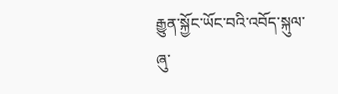རྒྱུན་སྐྱོང་ཡོང་བའི་འབོད་སྐུལ་ཞུ་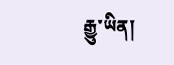རྒྱུ་ཡིན།